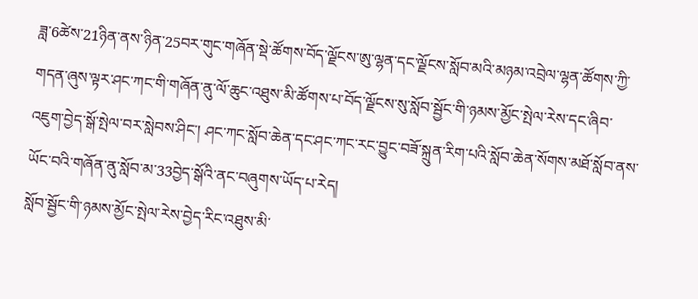ཟླ་6ཚེས་21ཉིན་ནས་ཉིན་25བར་གུང་གཞོན་སྡེ་ཚོགས་བོད་ལྗོངས་ཨུ་ལྷན་དང་ལྗོངས་སློབ་མའི་མཉམ་འབྲེལ་ལྷན་ཚོགས་ཀྱི་གདན་ཞུས་ལྟར་ཤང་ཀང་གི་གཞོན་ནུ་ལོ་ཆུང་འཐུས་མི་ཚོགས་པ་བོད་ལྗོངས་སུ་སློབ་སྦྱོང་གི་ཉམས་མྱོང་སྤེལ་རེས་དང་ཞིབ་འཇུག་བྱེད་སྒོ་སྤེལ་བར་སླེབས་ཤིང་། ཤང་ཀང་སློབ་ཆེན་དང་ཤང་ཀང་རང་བྱུང་བཟོ་སྐྲུན་རིག་པའི་སློབ་ཆེན་སོགས་མཐོ་སློབ་ནས་ཡོང་བའི་གཞོན་ནུ་སློབ་མ་33བྱེད་སྒོའི་ནང་བཞུགས་ཡོད་པ་རེད།
སློབ་སྦྱོང་གི་ཉམས་མྱོང་སྤེལ་རེས་བྱེད་རིང་འཐུས་མི་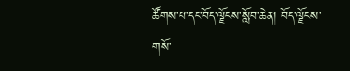ཚོགས་པ་དང་བོད་ལྗོངས་སློབ་ཆེན། བོད་ལྗོངས་གསོ་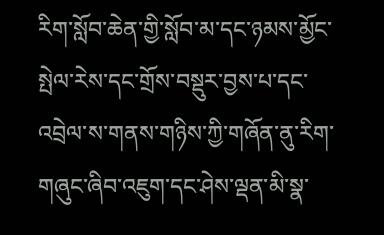རིག་སློབ་ཆེན་གྱི་སློབ་མ་དང་ཉམས་མྱོང་སྤེལ་རེས་དང་གྲོས་བསྡུར་བྱས་པ་དང་འབྲེལ་ས་གནས་གཉིས་ཀྱི་གཞོན་ནུ་རིག་གཞུང་ཞིབ་འཇུག་དང་ཤེས་ལྡན་མི་སྣ་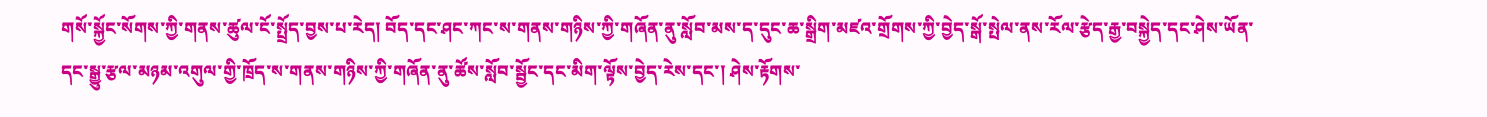གསོ་སྐྱོང་སོགས་ཀྱི་གནས་ཚུལ་ངོ་སྤྲོད་བྱས་པ་རེད། བོད་དང་ཤང་ཀང་ས་གནས་གཉིས་ཀྱི་གཞོན་ནུ་སློབ་མས་ད་དུང་ཆ་སྒྲིག་མཛའ་གྲོགས་ཀྱི་བྱེད་སྒོ་སྤེལ་ནས་རོལ་རྩེད་རྒྱ་བསྐྱེད་དང་ཤེས་ཡོན་དང་སྒྱུ་རྩལ་མཉམ་འགུལ་གྱི་ཁྲོད་ས་གནས་གཉིས་ཀྱི་གཞོན་ནུ་ཚོས་སློབ་སྦྱོང་དང་མིག་ལྟོས་བྱེད་རེས་དང་། ཤེས་རྟོགས་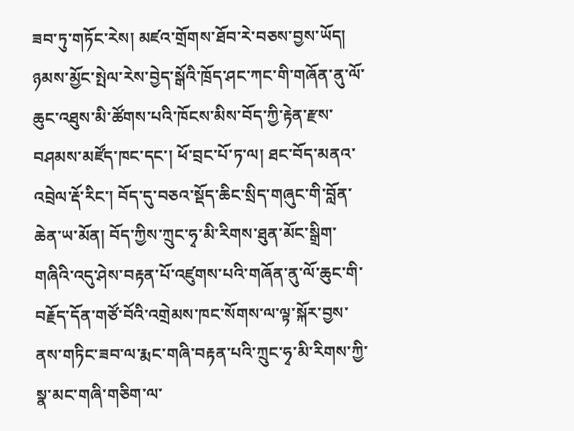ཟབ་ཏུ་གཏོང་རེས། མཛའ་གྲོགས་ཐོབ་རེ་བཅས་བྱས་ཡོད།
ཉམས་མྱོང་སྤེལ་རེས་བྱེད་སྒོའི་ཁྲོད་ཤང་ཀང་གི་གཞོན་ནུ་ལོ་ཆུང་འཐུས་མི་ཚོགས་པའི་ཁོངས་མིས་བོད་ཀྱི་རྟེན་རྫས་བཤམས་མཛོད་ཁང་དང་། ཕོ་བྲང་པོ་ཏ་ལ། ཐང་བོད་མནའ་འབྲེལ་རྡོ་རིང་། བོད་དུ་བཅའ་སྡོད་ཆིང་སྲིད་གཞུང་གི་བློན་ཆེན་ཡ་མོན། བོད་ཀྱིས་ཀྲུང་ཧྭ་མི་རིགས་ཐུན་མོང་སྒྲིག་གཞིའི་འདུ་ཤེས་བརྟན་པོ་འཛུགས་པའི་གཞོན་ནུ་ལོ་ཆུང་གི་བརྗོད་དོན་གཙོ་བོའི་འགྲེམས་ཁང་སོགས་ལ་ལྟ་སྐོར་བྱས་ནས་གཏིང་ཟབ་ལ་རྨང་གཞི་བརྟན་པའི་ཀྲུང་ཧྭ་མི་རིགས་ཀྱི་སྣ་མང་གཞི་གཅིག་ལ་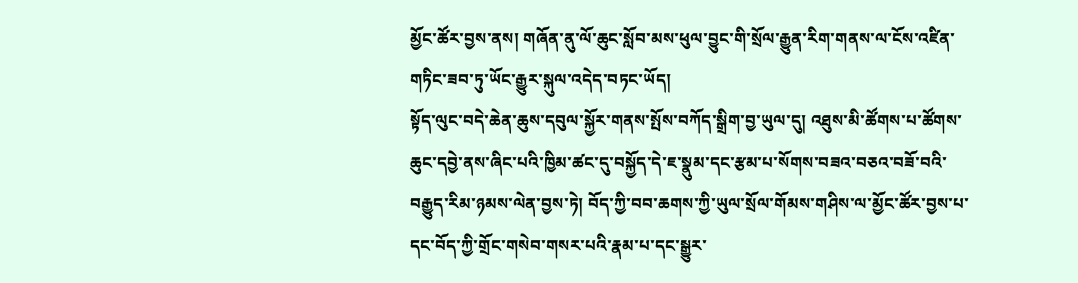མྱོང་ཚོར་བྱས་ནས། གཞོན་ནུ་ལོ་ཆུང་སློབ་མས་ཕུལ་བྱུང་གི་སྲོལ་རྒྱུན་རིག་གནས་ལ་ངོས་འཛིན་གཏིང་ཟབ་ཏུ་ཡོང་རྒྱུར་སྐུལ་འདེད་བཏང་ཡོད།
སྟོད་ལུང་བདེ་ཆེན་ཆུས་དབུལ་སྐྱོར་གནས་སྤོས་བཀོད་སྒྲིག་བྱ་ཡུལ་དུ། འཐུས་མི་ཚོགས་པ་ཚོགས་ཆུང་དབྱེ་ནས་ཞིང་པའི་ཁྱིམ་ཚང་དུ་བསྐྱོད་དེ་ཇ་སྣུམ་དང་རྩམ་པ་སོགས་བཟའ་བཅའ་བཟོ་བའི་བརྒྱུད་རིམ་ཉམས་ལེན་བྱས་ཏེ། བོད་ཀྱི་བབ་ཆགས་ཀྱི་ཡུལ་སྲོལ་གོམས་གཤིས་ལ་མྱོང་ཚོར་བྱས་པ་དང་བོད་ཀྱི་གྲོང་གསེབ་གསར་པའི་རྣམ་པ་དང་སྒྱུར་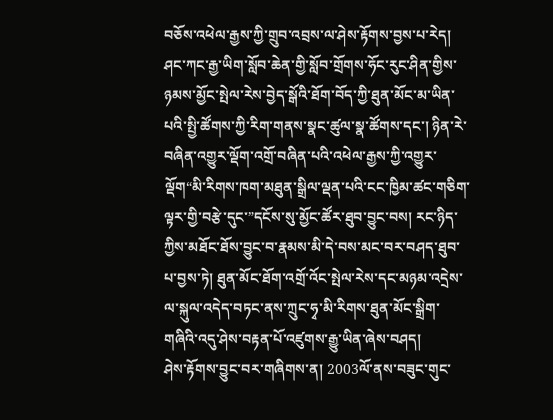བཅོས་འཕེལ་རྒྱས་ཀྱི་གྲུབ་འབྲས་ལ་ཤེས་རྟོགས་བྱས་པ་རེད། ཤང་ཀང་རྒྱ་ཡིག་སློབ་ཆེན་གྱི་སློབ་གྲོགས་ཧོང་རུང་ཤིན་གྱིས་ཉམས་མྱོང་སྤེལ་རེས་བྱེད་སྒོའི་ཐོག་བོད་ཀྱི་ཐུན་མོང་མ་ཡིན་པའི་སྤྱི་ཚོགས་ཀྱི་རིག་གནས་སྣང་ཚུལ་སྣ་ཚོགས་དང་། ཉིན་རེ་བཞིན་འགྱུར་ལྡོག་འགྲོ་བཞིན་པའི་འཕེལ་རྒྱས་ཀྱི་འགྱུར་ལྡོག“མི་རིགས་ཁག་མཐུན་སྒྲིལ་ལྡན་པའི་ངང་ཁྱིམ་ཚང་གཅིག་ལྟར་གྱི་བརྩེ་དུང་”དངོས་སུ་མྱོང་ཚོར་ཐུབ་བྱུང་བས། རང་ཉིད་ཀྱིས་མཐོང་ཐོས་བྱུང་བ་རྣམས་མི་དེ་བས་མང་བར་བཤད་ཐུབ་པ་བྱས་ཏེ། ཐུན་མོང་ཐོག་འགྲོ་འོང་སྤེལ་རེས་དང་མཉམ་འདྲེས་ལ་སྐུལ་འདེད་བཏང་ནས་ཀྲུང་ཧྭ་མི་རིགས་ཐུན་མོང་སྒྲིག་གཞིའི་འདུ་ཤེས་བརྟན་པོ་འཛུགས་རྒྱུ་ཡིན་ཞེས་བཤད།
ཤེས་རྟོགས་བྱུང་བར་གཞིགས་ན། 2003ལོ་ནས་བཟུང་གུང་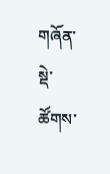གཞོན་སྡེ་ཚོགས་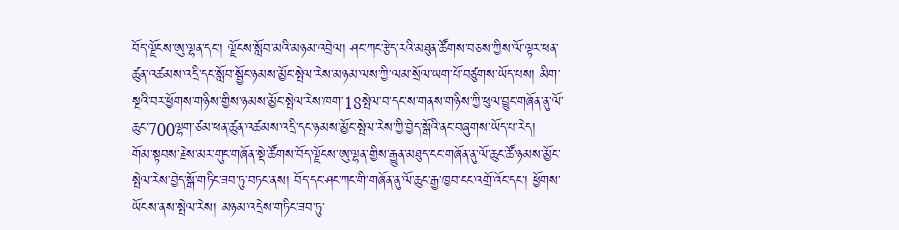བོད་ལྗོངས་ཨུ་ལྷན་དང་། ལྗོངས་སློབ་མའི་མཉམ་འབྲེལ། ཤང་ཀང་རྩེད་རའི་མཐུན་ཚོགས་བཅས་ཀྱིས་ལོ་ལྟར་ཕན་ཚུན་འཚམས་འདྲི་དང་སློབ་སྦྱོང་ཉམས་མྱོང་སྤེལ་རེས་མཉམ་ལས་ཀྱི་ལམ་སྲོལ་ཡག་པོ་བཙུགས་ཡོད་པས། མིག་སྔའི་བར་ཕྱོགས་གཉིས་གྱིས་ཉམས་མྱོང་སྤེལ་རེས་ཁག་18སྤེལ་བ་དང་ས་གནས་གཉིས་ཀྱི་ཕུལ་བྱུང་གཞོན་ནུ་ལོ་ཆུང་700ལྷག་ཙམ་ཕན་ཚུན་འཚམས་འདྲི་དང་ཉམས་མྱོང་སྤེལ་རེས་ཀྱི་བྱེད་སྒོའི་ནང་བཞུགས་ཡོད་པ་རེད།
གོམ་སྟབས་རྗེས་མར་གུང་གཞོན་སྡེ་ཚོགས་བོད་ལྗོངས་ཨུ་ལྷན་གྱིས་རྒྱུན་མཐུད་ངང་གཞོན་ནུ་ལོ་ཆུང་ཚོ་ཉམས་མྱོང་སྤེལ་རེས་བྱེད་སྒོ་གཏིང་ཟབ་ཏུ་བཏང་ནས། བོད་དང་ཤང་ཀང་གི་གཞོན་ནུ་ལོ་ཆུང་རྒྱ་ཁྱབ་ངང་འགྲོ་འོང་དང་། ཕྱོགས་ཡོངས་ནས་སྤེལ་རེས། མཉམ་འདྲེས་གཏིང་ཟབ་ཏུ་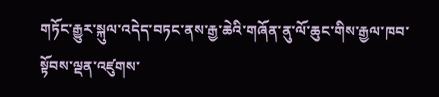གཏོང་རྒྱུར་སྐུལ་འདེད་བཏང་ནས་རྒྱ་ཆེའི་གཞོན་ནུ་ལོ་ཆུང་གིས་རྒྱལ་ཁབ་སྟོབས་ལྡན་འཛུགས་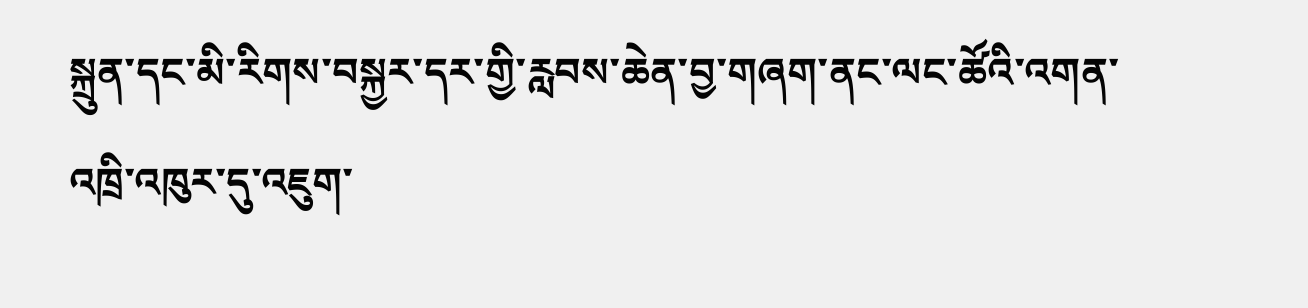སྐྲུན་དང་མི་རིགས་བསྐྱར་དར་གྱི་རླབས་ཆེན་བྱ་གཞག་ནང་ལང་ཚོའི་འགན་འཁྲི་འཁུར་དུ་འཇུག་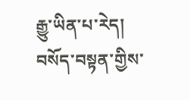རྒྱུ་ཡིན་པ་རེད།
བསོད་བསྟན་གྱིས་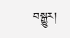བསྒྱུར།